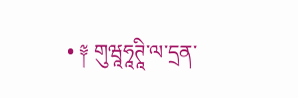• ༈ གུཝཱཧཱཊཱི་ལ་དྲན་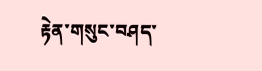རྟེན་གསུང་བཤད་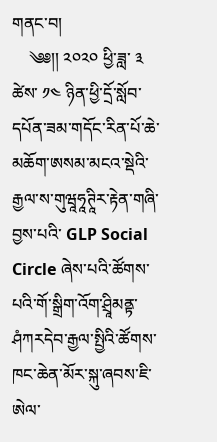གནང་བ།
    ༄༅།། ༢༠༢༠ ཕྱི་ཟླ་ ༣ ཚེས་ ༡༤ ཉིན་ཕྱི་དྲོ་སློབ་དཔོན་ཟམ་གདོང་རིན་པོ་ཆེ་མཆོག་ཨསམ་མངའ་སྡེའི་རྒྱལ་ས་གུཝཱཧཱཊཱིར་རྟེན་གཞི་བྱས་པའི་ GLP Social Circle ཞེས་པའི་ཚོགས་པའི་གོ་སྒྲིག་འོག་ཤྲཱིམནྟ་ཤཾཀརདེབ་རྒྱལ་སྤྱིའི་ཚོགས་ཁང་ཆེན་མོར་སྐུ་ཞབས་ཇི་ཨེལ་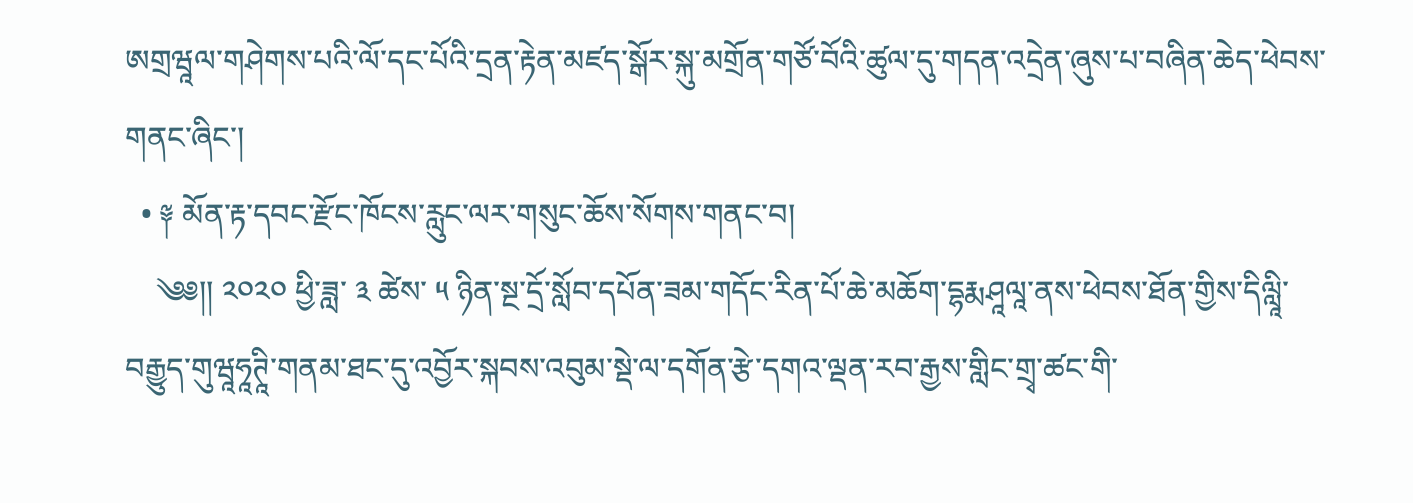ཨགྲཝཱལ་གཤེགས་པའི་ལོ་དང་པོའི་དྲན་རྟེན་མཛད་སྒོར་སྐུ་མགྲོན་གཙོ་བོའི་ཚུལ་དུ་གདན་འདྲེན་ཞུས་པ་བཞིན་ཆེད་ཕེབས་གནང་ཞིང་།
  • ༈ མོན་རྟ་དབང་རྫོང་ཁོངས་རླུང་ལར་གསུང་ཆོས་སོགས་གནང་བ།
    ༄༅།། ༢༠༢༠ ཕྱི་ཟླ་ ༣ ཚེས་ ༥ ཉིན་སྔ་དྲོ་སློབ་དཔོན་ཟམ་གདོང་རིན་པོ་ཆེ་མཆོག་དྷརྨཤཱལཱ་ནས་ཕེབས་ཐོན་གྱིས་དིལླཱི་བརྒྱུད་གུཝཱཧཱཊཱི་གནམ་ཐང་དུ་འབྱོར་སྐབས་འབུམ་སྡེ་ལ་དགོན་རྩེ་དགའ་ལྡན་རབ་རྒྱས་གླིང་གྲྭ་ཚང་གི་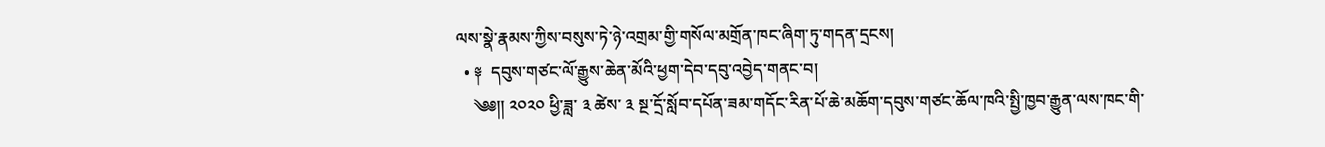ལས་སྣེ་རྣམས་ཀྱིས་བསུས་ཏེ་ཉེ་འགྲམ་གྱི་གསོལ་མགྲོན་ཁང་ཞིག་ཏུ་གདན་དྲངས།
  • ༈  དབུས་གཙང་ལོ་རྒྱུས་ཆེན་མོའི་ཕྱག་དེབ་དབུ་འབྱེད་གནང་བ།
    ༄༅།། ༢༠༢༠ ཕྱི་ཟླ་ ༣ ཚེས་ ༣ སྔ་དྲོ་སློབ་དཔོན་ཟམ་གདོང་རིན་པོ་ཆེ་མཆོག་དབུས་གཙང་ཆོལ་ཁའི་སྤྱི་ཁྱབ་རྒྱུན་ལས་ཁང་གི་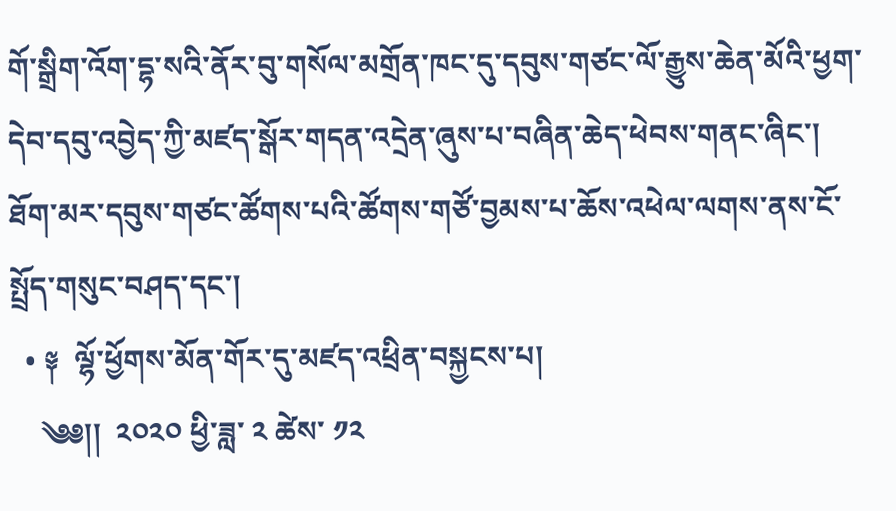གོ་སྒྲིག་འོག་དྷ་སའི་ནོར་བུ་གསོལ་མགྲོན་ཁང་དུ་དབུས་གཙང་ལོ་རྒྱུས་ཆེན་མོའི་ཕྱག་དེབ་དབུ་འབྱེད་ཀྱི་མཛད་སྒོར་གདན་འདྲེན་ཞུས་པ་བཞིན་ཆེད་ཕེབས་གནང་ཞིང་།  ཐོག་མར་དབུས་གཙང་ཚོགས་པའི་ཚོགས་གཙོ་བྱམས་པ་ཆོས་འཕེལ་ལགས་ནས་ངོ་སྤྲོད་གསུང་བཤད་དང་།
  • ༈  ལྷོ་ཕྱོགས་མོན་གོར་དུ་མཛད་འཕྲིན་བསྐྱངས་པ།
    ༄༅།།  ༢༠༢༠ ཕྱི་ཟླ་ ༢ ཚེས་ ༡༢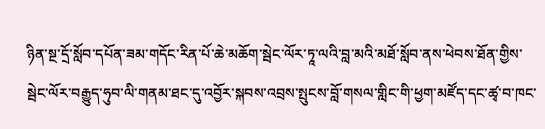ཉིན་སྔ་དྲོ་སློབ་དཔོན་ཟམ་གདོང་རིན་པོ་ཆེ་མཆོག་སྦེང་ལོར་ཏཱ་ལའི་བླ་མའི་མཐོ་སློབ་ནས་ཕེབས་ཐོན་གྱིས་སྦེང་ལོར་བརྒྱུད་ཧུབ་ལི་གནམ་ཐང་དུ་འབྱོར་སྐབས་འབྲས་སྤུངས་བློ་གསལ་གླིང་གི་ཕྱག་མཛོད་དང་ཚྭ་བ་ཁང་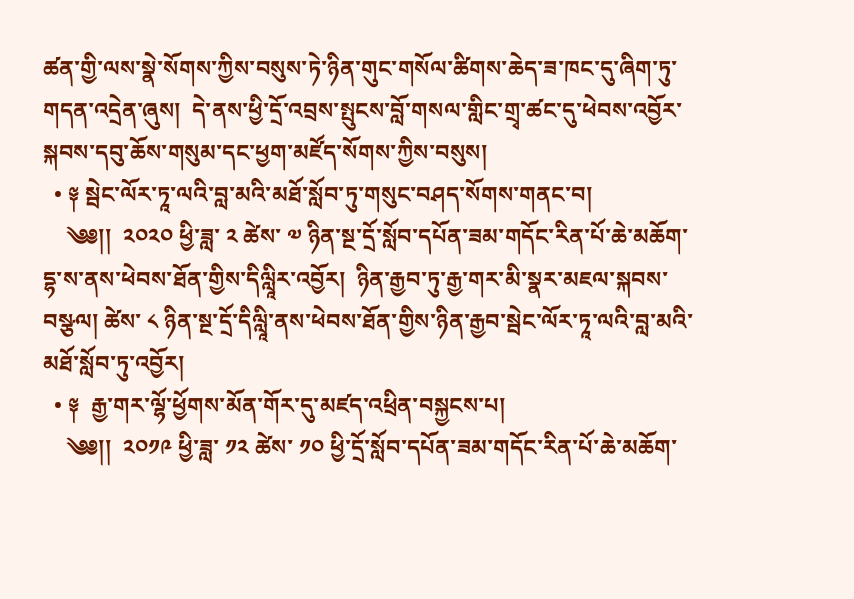ཚན་གྱི་ལས་སྣེ་སོགས་ཀྱིས་བསུས་ཏེ་ཉིན་གུང་གསོལ་ཚིགས་ཆེད་ཟ་ཁང་དུ་ཞིག་ཏུ་གདན་འདྲེན་ཞུས།  དེ་ནས་ཕྱི་དྲོ་འབྲས་སྤུངས་བློ་གསལ་གླིང་གྲྭ་ཚང་དུ་ཕེབས་འབྱོར་སྐབས་དབུ་ཆོས་གསུམ་དང་ཕྱག་མཛོད་སོགས་ཀྱིས་བསུས།
  • ༈ སྦེང་ལོར་ཏཱ་ལའི་བླ་མའི་མཐོ་སློབ་ཏུ་གསུང་བཤད་སོགས་གནང་བ།
    ༄༅།།  ༢༠༢༠ ཕྱི་ཟླ་ ༢ ཚེས་ ༧ ཉིན་སྔ་དྲོ་སློབ་དཔོན་ཟམ་གདོང་རིན་པོ་ཆེ་མཆོག་དྷ་ས་ནས་ཕེབས་ཐོན་གྱིས་དིལླཱིར་འབྱོར།  ཉིན་རྒྱབ་ཏུ་རྒྱ་གར་མི་སྣར་མཇལ་སྐབས་བསྩལ། ཚེས་ ༨ ཉིན་སྔ་དྲོ་དིལླཱི་ནས་ཕེབས་ཐོན་གྱིས་ཉིན་རྒྱབ་སྦེང་ལོར་ཏཱ་ལའི་བླ་མའི་མཐོ་སློབ་ཏུ་འབྱོར།
  • ༈  རྒྱ་གར་ལྷོ་ཕྱོགས་མོན་གོར་དུ་མཛད་འཕྲིན་བསྐྱངས་པ།
    ༄༅།།  ༢༠༡༩ ཕྱི་ཟླ་ ༡༢ ཚེས་ ༡༠ ཕྱི་དྲོ་སློབ་དཔོན་ཟམ་གདོང་རིན་པོ་ཆེ་མཆོག་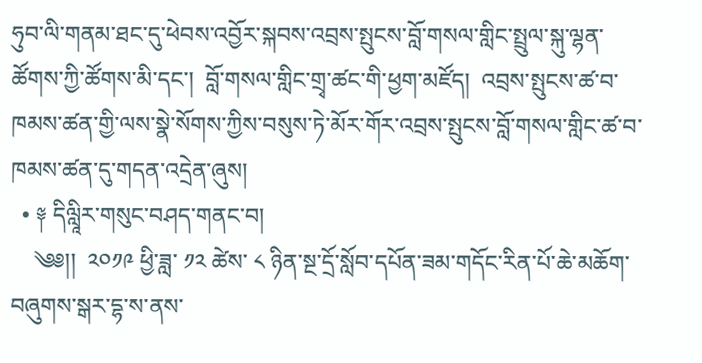ཧུབ་ལི་གནམ་ཐང་དུ་ཕེབས་འབྱོར་སྐབས་འབྲས་སྤུངས་བློ་གསལ་གླིང་སྤྲུལ་སྐུ་ལྷན་ཚོགས་ཀྱི་ཚོགས་མི་དང་།  བློ་གསལ་གླིང་གྲྭ་ཚང་གི་ཕྱག་མཛོད།  འབྲས་སྤུངས་ཚ་བ་ཁམས་ཚན་གྱི་ལས་སྣེ་སོགས་ཀྱིས་བསུས་ཏེ་མོར་གོར་འབྲས་སྤུངས་བློ་གསལ་གླིང་ཚ་བ་ཁམས་ཚན་དུ་གདན་འདྲེན་ཞུས།
  • ༈ དིལླཱིར་གསུང་བཤད་གནང་བ།
    ༄༅།།  ༢༠༡༩ ཕྱི་ཟླ་ ༡༢ ཚེས་ ༨ ཉིན་སྔ་དྲོ་སློབ་དཔོན་ཟམ་གདོང་རིན་པོ་ཆེ་མཆོག་བཞུགས་སྒར་དྷ་ས་ནས་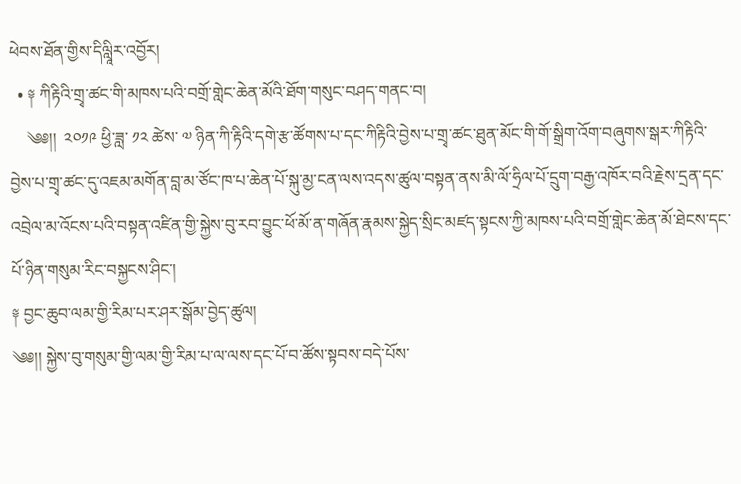ཕེབས་ཐོན་གྱིས་དིལླཱིར་འབྱོར།
  • ༈ ཀིརྟིའི་གྲྭ་ཚང་གི་མཁས་པའི་བགྲོ་གླེང་ཆེན་མོའི་ཐོག་གསུང་བཤད་གནང་བ།
    ༄༅།།  ༢༠༡༩ ཕྱི་ཟླ་ ༡༢ ཚེས་ ༧ ཉིན་ཀི་རྟིའི་དགེ་རྩ་ཚོགས་པ་དང་ཀིརྟིའི་བྱེས་པ་གྲྭ་ཚང་ཐུན་མོང་གི་གོ་སྒྲིག་འོག་བཞུགས་སྒར་ཀིརྟིའི་བྱེས་པ་གྲྭ་ཚང་དུ་འཇམ་མགོན་བླ་མ་ཙོང་ཁ་པ་ཆེན་པོ་སྐུ་མྱ་ངན་ལས་འདས་ཚུལ་བསྟན་ནས་མི་ལོ་ཧྲིལ་པོ་དྲུག་བརྒྱ་འཁོར་བའི་རྗེས་དྲན་དང་འབྲེལ་མ་འོངས་པའི་བསྟན་འཛིན་གྱི་སྐྱེས་བུ་རབ་བྱུང་ཕོ་མོ་ན་གཞོན་རྣམས་སྐྱེད་སྲིང་མཛད་སྟངས་ཀྱི་མཁས་པའི་བགྲོ་གླེང་ཆེན་མོ་ཐེངས་དང་པོ་ཉིན་གསུམ་རིང་བསྐྱངས་ཤིང་།
༈ བྱང་ཆུབ་ལམ་གྱི་རིམ་པར་ཤར་སྒོམ་བྱེད་ཚུལ།
༄༅།། སྐྱེས་བུ་གསུམ་གྱི་ལམ་གྱི་རིམ་པ་ལ་ལས་དང་པོ་བ་ཚོས་སྟབས་བདེ་པོས་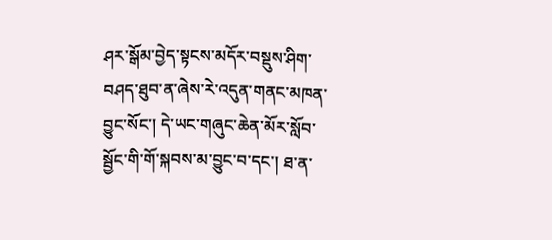ཤར་སྒོམ་བྱེད་སྟངས་མདོར་བསྡུས་ཤིག་བཤད་ཐུབ་ན་ཞེས་རེ་འདུན་གནང་མཁན་བྱུང་སོང་། དེ་ཡང་གཞུང་ཆེན་མོར་སློབ་སྦྱོང་གི་གོ་སྐབས་མ་བྱུང་བ་དང་། ཐ་ན་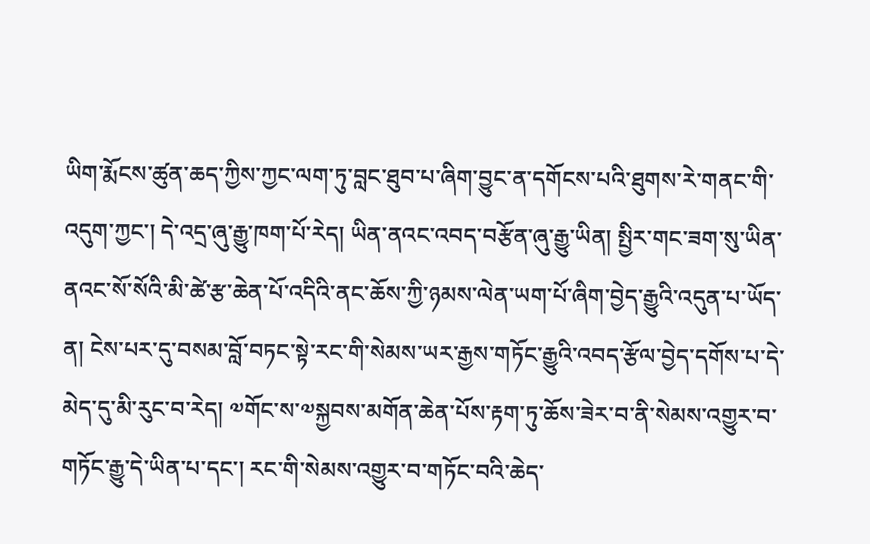ཡིག་རྨོངས་ཚུན་ཆད་ཀྱིས་ཀྱང་ལག་ཏུ་བླང་ཐུབ་པ་ཞིག་བྱུང་ན་དགོངས་པའི་ཐུགས་རེ་གནང་གི་འདུག་ཀྱང་། དེ་འདྲ་ཞུ་རྒྱུ་ཁག་པོ་རེད། ཡིན་ནའང་འབད་བརྩོན་ཞུ་རྒྱུ་ཡིན། སྤྱིར་གང་ཟག་སུ་ཡིན་ནའང་སོ་སོའི་མི་ཚེ་རྩ་ཆེན་པོ་འདིའི་ནང་ཆོས་ཀྱི་ཉམས་ལེན་ཡག་པོ་ཞིག་བྱེད་རྒྱུའི་འདུན་པ་ཡོད་ན། ངེས་པར་དུ་བསམ་བློ་བཏང་སྟེ་རང་གི་སེམས་ཡར་རྒྱས་གཏོང་རྒྱུའི་འབད་རྩོལ་བྱེད་དགོས་པ་དེ་མེད་དུ་མི་རུང་བ་རེད། ༧གོང་ས་༧སྐྱབས་མགོན་ཆེན་པོས་རྟག་ཏུ་ཆོས་ཟེར་བ་ནི་སེམས་འགྱུར་བ་གཏོང་རྒྱུ་དེ་ཡིན་པ་དང་། རང་གི་སེམས་འགྱུར་བ་གཏོང་བའི་ཆེད་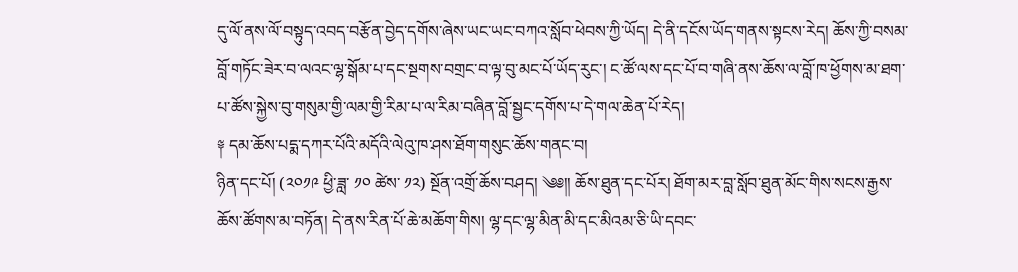དུ་ལོ་ནས་ལོ་བསྟུད་འབད་བརྩོན་བྱེད་དགོས་ཞེས་ཡང་ཡང་བཀའ་སློབ་ཕེབས་ཀྱི་ཡོད། དེ་ནི་དངོས་ཡོད་གནས་སྟངས་རེད། ཆོས་ཀྱི་བསམ་བློ་གཏོང་ཟེར་བ་ལའང་ལྷ་སྒོམ་པ་དང་སྔགས་བགྲང་བ་ལྟ་བུ་མང་པོ་ཡོད་རུང་། ང་ཚོ་ལས་དང་པོ་བ་གཞི་ནས་ཆོས་ལ་བློ་ཁ་ཕྱོགས་མ་ཐག་པ་ཚོས་སྐྱེས་བུ་གསུམ་གྱི་ལམ་གྱི་རིམ་པ་ལ་རིམ་བཞིན་བློ་སྦྱང་དགོས་པ་དེ་གལ་ཆེན་པོ་རེད།
༈ དམ་ཆོས་པདྨ་དཀར་པོའི་མདོའི་ལེའུ་ཁ་ཤས་ཐོག་གསུང་ཆོས་གནང་བ།
ཉིན་དང་པོ། (༢༠༡༩ ཕྱི་ཟླ་ ༡༠ ཚེས་ ༡༢) སྔོན་འགྲོ་ཆོས་བཤད། ༄༅།། ཆོས་ཐུན་དང་པོར། ཐོག་མར་བླ་སློབ་ཐུན་མོང་གིས་སངས་རྒྱས་ཆོས་ཚོགས་མ་བཏོན། དེ་ནས་རིན་པོ་ཆེ་མཆོག་གིས། ལྷ་དང་ལྷ་མིན་མི་དང་མིའམ་ཅི་ཡི་དབང་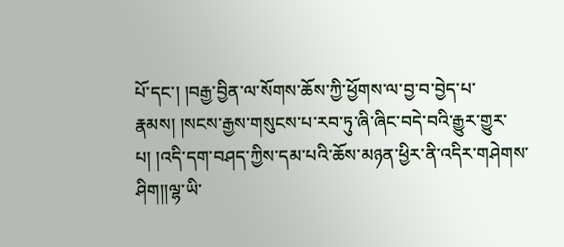པོ་དང་། །བརྒྱ་བྱིན་ལ་སོགས་ཆོས་ཀྱི་ཕྱོགས་ལ་བྱ་བ་བྱེད་པ་རྣམས། །སངས་རྒྱས་གསུངས་པ་རབ་ཏུ་ཞི་ཞིང་བདེ་བའི་རྒྱུར་གྱུར་པ། །འདི་དག་བཤད་ཀྱིས་དམ་པའི་ཆོས་མཉན་ཕྱིར་ནི་འདིར་གཤེགས་ཤིག།།ལྷ་ཡི་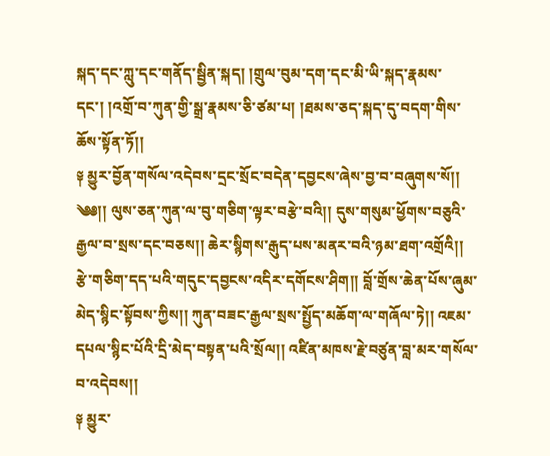སྐད་དང་ཀླུ་དང་གནོད་སྦྱིན་སྐད། །གྲུལ་བུམ་དག་དང་མི་ཡི་སྐད་རྣམས་དང་། །འགྲོ་བ་ཀུན་གྱི་སྒྲ་རྣམས་ཅི་ཙམ་པ། །ཐམས་ཅད་སྐད་དུ་བདག་གིས་ཆོས་སྟོན་ཏོ།།
༈ མྱུར་བྱོན་གསོལ་འདེབས་དྲང་སྲོང་བདེན་དབྱངས་ཞེས་བྱ་བ་བཞུགས་སོ།།
༄༅།། ལུས་ཅན་ཀུན་ལ་བུ་གཅིག་ལྟར་བརྩེ་བའི།། དུས་གསུམ་ཕྱོགས་བཅུའི་རྒྱལ་བ་སྲས་དང་བཅས།། ཆེར་སྙིགས་རྒུད་པས་མནར་བའི་ཉམ་ཐག་འགྲོའི།། རྩེ་གཅིག་དད་པའི་གདུང་དབྱངས་འདིར་དགོངས་ཤིག།། བློ་གྲོས་ཆེན་པོས་ཞུམ་མེད་སྙིང་སྟོབས་ཀྱིས།། ཀུན་བཟང་རྒྱལ་སྲས་སྤྱོད་མཆོག་ལ་གཞོལ་ཏེ།། འཇམ་དཔལ་སྙིང་པོའི་དྲི་མེད་བསྟན་པའི་སྲོལ།། འཛིན་མཁས་རྗེ་བཙུན་བླ་མར་གསོལ་བ་འདེབས།།
༈ མྱུར་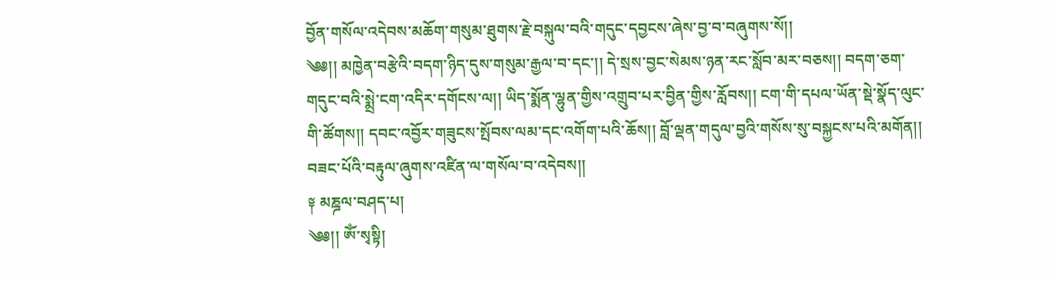བྱོན་གསོལ་འདེབས་མཆོག་གསུམ་ཐུགས་རྗེ་བསྐུལ་བའི་གདུང་དབྱངས་ཞེས་བྱ་བ་བཞུགས་སོ།།
༄༅།། མཁྱེན་བརྩེའི་བདག་ཉིད་དུས་གསུམ་རྒྱལ་བ་དང་།། དེ་སྲས་བྱང་སེམས་ཉན་རང་སློབ་མར་བཅས།། བདག་ཅག་གདུང་བའི་སྨྲེ་ངག་འདིར་དགོངས་ལ།། ཡིད་སྨོན་ལྷུན་གྱིས་འགྲུབ་པར་བྱིན་གྱིས་རློབས།། ངག་གི་དཔལ་ཡོན་སྡེ་སྣོད་ལུང་གི་ཚོགས།། དབང་འབྱོར་གཟུངས་སྤོབས་ལམ་དང་འགོག་པའི་ཆོས།། བློ་ལྡན་གདུལ་བྱའི་གསོས་སུ་བསྐྱངས་པའི་མགོན།། བཟང་པོའི་བརྟུལ་ཞུགས་འཛིན་ལ་གསོལ་བ་འདེབས།།
༈ མཎྜལ་བཤད་པ།
༄༅།། ཨོཾ་སྭསྟི།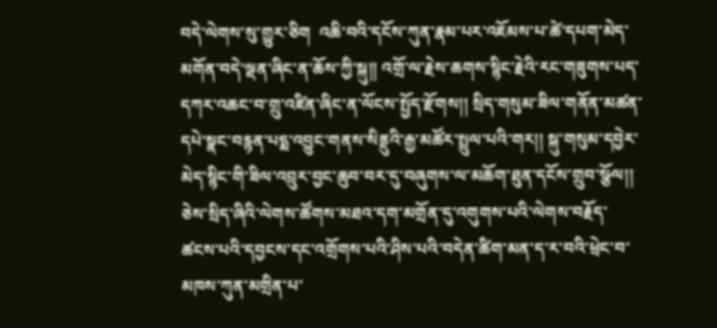བདེ་ལེགས་སུ་གྱུར་ཅིག  འཆི་བའི་དངོས་ཀུན་རྣམ་པར་འཇོམས་པ་ཚེ་དཔག་མེད་མགོན་བདེ་ལྡན་ཞིང་ན་ཆོས་ཀྱི་སྐུ།། འགྲོ་ལ་རྗེས་ཆགས་སྙིང་རྗེའི་རང་གཟུགས་པད་དཀར་འཆང་བ་གྲུ་འཛིན་ཞིང་ན་ལོངས་སྤྱོད་རྫོགས།། སྲིད་གསུམ་ཟིལ་གནོན་མཚན་དཔེ་སྣང་བརྙན་པདྨ་འབྱུང་གནས་སིནྡུའི་རྒྱ་མཚོར་སྤྲུལ་པའི་གར།། སྐུ་གསུམ་དབྱེར་མེད་སྙིང་གི་ཟིལ་འབྲུར་བྱང་ཆུབ་བར་དུ་བཞུགས་ལ་མཆོག་ཐུན་དངོས་གྲུབ་སྩོལ།། ཅེས་སྲིད་ཞིའི་ལེགས་ཚོགས་མཐའ་དག་མགྲོན་དུ་འགུགས་པའི་ལེགས་བརྗོད་ཚངས་པའི་དབྱངས་དང་འགྲོགས་པའི་ཤིས་པའི་བདེན་ཚིག་མན་ད་ར་བའི་ཕྲེང་བ་མཁས་ཀུན་མགྲིན་པ་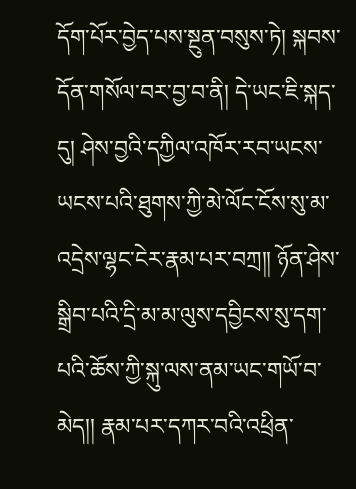དོག་པོར་བྱེད་པས་སྔུན་བསུས་ཏེ། སྐབས་དོན་གསོལ་བར་བྱ་བ་ནི། དེ་ཡང་ཇི་སྐད་དུ། ཤེས་བྱའི་དཀྱིལ་འཁོར་རབ་ཡངས་ཡངས་པའི་ཐུགས་ཀྱི་མེ་ལོང་ངོས་སུ་མ་འདྲེས་ལྷང་ངེར་རྣམ་པར་བཀྲ།། ཉོན་ཤེས་སྒྲིབ་པའི་དྲི་མ་མ་ལུས་དབྱིངས་སུ་དག་པའི་ཆོས་ཀྱི་སྐུ་ལས་ནམ་ཡང་གཡོ་བ་མེད།། རྣམ་པར་དཀར་བའི་འཕྲིན་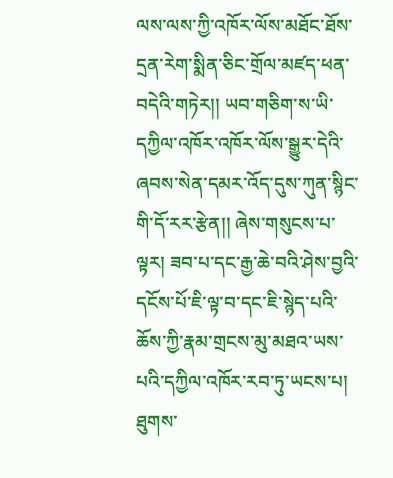ལས་ལས་ཀྱི་འཁོར་ལོས་མཐོང་ཐོས་དྲན་རེག་སྨིན་ཅིང་གྲོལ་མཛད་ཕན་བདེའི་གཏེར།། ཡབ་གཅིག་ས་ཡི་དཀྱིལ་འཁོར་འཁོར་ལོས་སྒྱུར་དེའི་ཞབས་སེན་དམར་འོད་དུས་ཀུན་སྙིང་གི་དོ་རར་རྩེན།། ཞེས་གསུངས་པ་ལྟར། ཟབ་པ་དང་རྒྱ་ཆེ་བའི་ཤེས་བྱའི་དངོས་པོ་ཇི་ལྟ་བ་དང་ཇི་སྙེད་པའི་ཆོས་ཀྱི་རྣམ་གྲངས་མུ་མཐའ་ཡས་པའི་དཀྱིལ་འཁོར་རབ་ཏུ་ཡངས་པ། ཐུགས་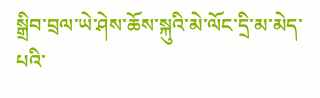སྒྲིབ་བྲལ་ཡེ་ཤེས་ཆོས་སྐུའི་མེ་ལོང་དྲི་མ་མེད་པའི་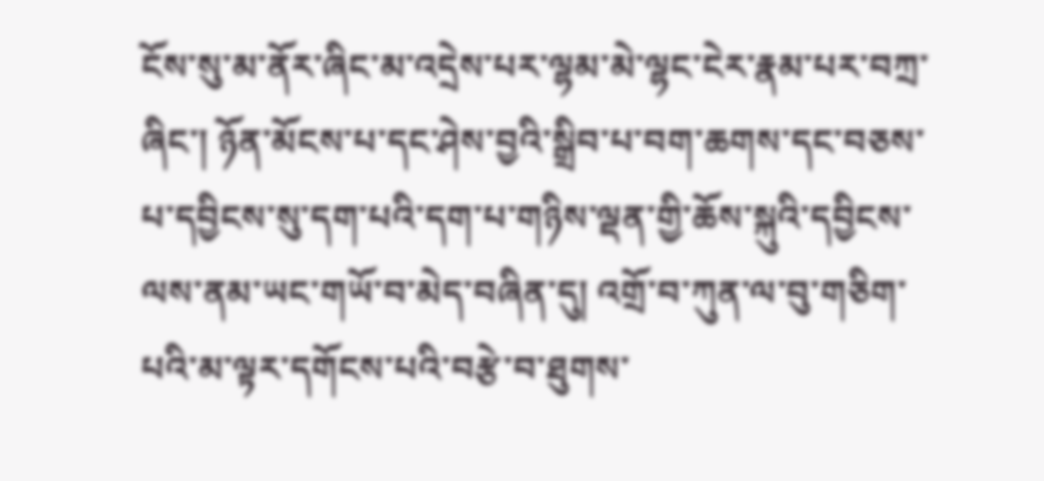ངོས་སུ་མ་ནོར་ཞིང་མ་འདྲེས་པར་ལྷམ་མེ་ལྷང་ངེར་རྣམ་པར་བཀྲ་ཞིང་། ཉོན་མོངས་པ་དང་ཤེས་བྱའི་སྒྲིབ་པ་བག་ཆགས་དང་བཅས་པ་དབྱིངས་སུ་དག་པའི་དག་པ་གཉིས་ལྡན་གྱི་ཆོས་སྐུའི་དབྱིངས་ལས་ནམ་ཡང་གཡོ་བ་མེད་བཞིན་དུ། འགྲོ་བ་ཀུན་ལ་བུ་གཅིག་པའི་མ་ལྟར་དགོངས་པའི་བརྩེ་བ་ཐུགས་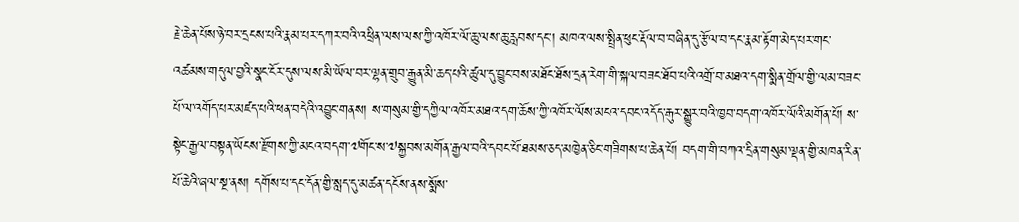རྗེ་ཆེན་པོས་ཉེ་བར་དྲངས་པའི་རྣམ་པར་དཀར་བའི་འཕྲིན་ལས་ལས་ཀྱི་འཁོར་ལོ་ཆུ་ལས་ཆུ་རླབས་དང་། མཁའ་ལས་སྤྲིན་ཕུང་རྡོལ་བ་བཞིན་དུ་རྩོལ་བ་དང་རྣམ་རྟོག་མེད་པར་གང་འཚམས་གདུལ་བྱའི་སྣང་ངོར་དུས་ལས་མི་ཡོལ་བར་ལྷན་གྲུབ་རྒྱུན་མི་ཆད་པའི་ཚུལ་དུ་བྱུང་བས་མཐོང་ཐོས་དྲན་རེག་གི་སྐལ་བཟང་ཐོབ་པའི་འགྲོ་བ་མཐའ་དག་སྨིན་གྲོལ་གྱི་ལམ་བཟང་པོ་ལ་འགོད་པར་མཛད་པའི་ཕན་བདེའི་འབྱུང་གནས། ས་གསུམ་གྱི་དཀྱིལ་འཁོར་མཐའ་དག་ཆོས་ཀྱི་འཁོར་ལོས་མངའ་དབང་འདོད་རྒུར་སྒྱུར་བའི་ཁྱབ་བདག་འཁོར་ལོའི་མགོན་པོ། ས་སྟེང་རྒྱལ་བསྟན་ཡོངས་རྫོགས་ཀྱི་མངའ་བདག་༧གོང་ས་༧སྐྱབས་མགོན་རྒྱལ་བའི་དབང་པོ་ཐམས་ཅད་མཁྱེན་ཅིང་གཟིགས་པ་ཆེན་པོ། བདག་གི་བཀའ་དྲིན་གསུམ་ལྡན་གྱི་མཁན་རིན་པོ་ཆེའི་ཞལ་སྔ་ནས། དགོས་པ་དང་དོན་གྱི་སླད་དུ་མཚན་དངོས་ནས་སྨོས་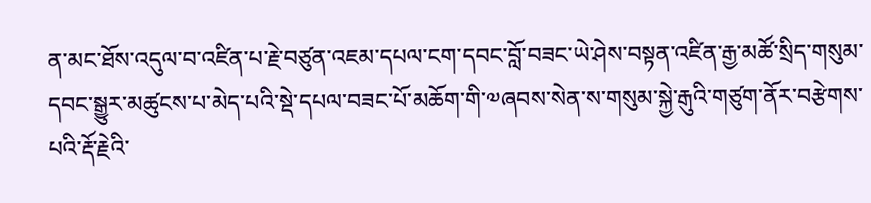ན་མང་ཐོས་འདུལ་བ་འཛིན་པ་རྗེ་བཙུན་འཇམ་དཔལ་ངག་དབང་བློ་བཟང་ཡེ་ཤེས་བསྟན་འཛིན་རྒྱ་མཚོ་སྲིད་གསུམ་དབང་སྒྱུར་མཚུངས་པ་མེད་པའི་སྡེ་དཔལ་བཟང་པོ་མཆོག་གི་༧ཞབས་སེན་ས་གསུམ་སྐྱེ་རྒུའི་གཙུག་ནོར་བརྩེགས་པའི་རྡོ་རྗེའི་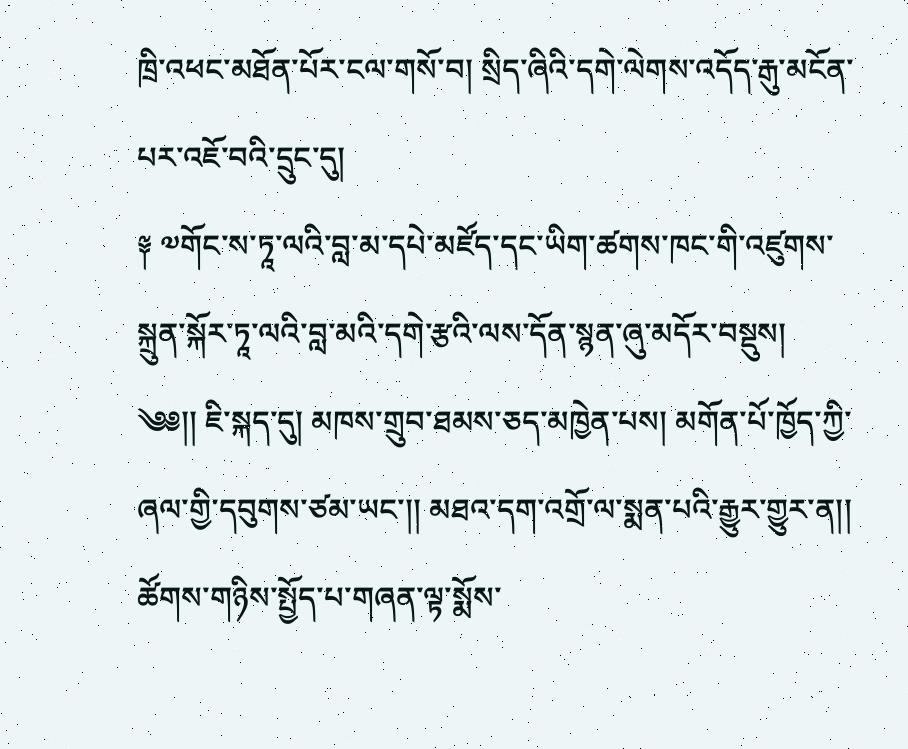ཁྲི་འཕང་མཐོན་པོར་ངལ་གསོ་བ། སྲིད་ཞིའི་དགེ་ལེགས་འདོད་རྒུ་མངོན་པར་འཇོ་བའི་དྲུང་དུ།
༈ ༧གོང་ས་ཏཱ་ལའི་བླ་མ་དཔེ་མཛོད་དང་ཡིག་ཚགས་ཁང་གི་འཛུགས་སྐྲུན་སྐོར་ཏཱ་ལའི་བླ་མའི་དགེ་རྩའི་ལས་དོན་སྙན་ཞུ་མདོར་བསྡུས།
༄༅།། ཇི་སྐད་དུ། མཁས་གྲུབ་ཐམས་ཅད་མཁྱེན་པས། མགོན་པོ་ཁྱོད་ཀྱི་ཞལ་གྱི་དབུགས་ཙམ་ཡང་།། མཐའ་དག་འགྲོ་ལ་སྨན་པའི་རྒྱུར་གྱུར་ན།། ཚོགས་གཉིས་སྤྱོད་པ་གཞན་ལྟ་སྨོས་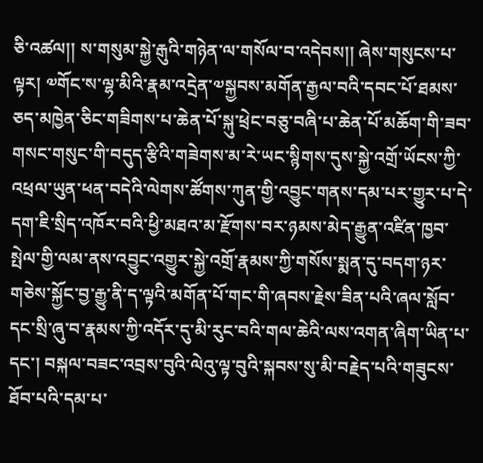ཅི་འཚལ།། ས་གསུམ་སྐྱེ་རྒུའི་གཉེན་ལ་གསོལ་བ་འདེབས།། ཞེས་གསུངས་པ་ལྟར། ༧གོང་ས་ལྷ་མིའི་རྣམ་འདྲེན་༧སྐྱབས་མགོན་རྒྱལ་བའི་དབང་པོ་ཐམས་ཅད་མཁྱེན་ཅིང་གཟིགས་པ་ཆེན་པོ་སྐུ་ཕྲེང་བཅུ་བཞི་པ་ཆེན་པོ་མཆོག་གི་ཟབ་གསང་གསུང་གི་བདུད་རྩིའི་གཟེགས་མ་རེ་ཡང་སྙིགས་དུས་སྐྱེ་འགྲོ་ཡོངས་ཀྱི་འཕྲལ་ཡུན་ཕན་བདེའི་ལེགས་ཚོགས་ཀུན་གྱི་འབྱུང་གནས་དམ་པར་གྱུར་པ་དེ་དག་ཇི་སྲིད་འཁོར་བའི་ཕྱི་མཐའ་མ་རྫོགས་བར་ཉམས་མེད་རྒྱུན་འཛིན་ཁྱབ་སྤེལ་གྱི་ལམ་ནས་འབྱུང་འགྱུར་སྐྱེ་འགྲོ་རྣམས་ཀྱི་གསོས་སྨན་དུ་བདག་ཉར་གཅེས་སྐྱོང་བྱ་རྒྱུ་ནི་ད་ལྟའི་མགོན་པོ་གང་གི་ཞབས་རྗེས་ཟིན་པའི་ཞལ་སློབ་དང་སྲི་ཞུ་བ་རྣམས་ཀྱི་འདོར་དུ་མི་རུང་བའི་གལ་ཆེའི་ལས་འགན་ཞིག་ཡིན་པ་དང་། བསྐལ་བཟང་འབྲས་བུའི་ལེའུ་ལྟ་བུའི་སྐབས་སུ་མི་བརྗེད་པའི་གཟུངས་ཐོབ་པའི་དམ་པ་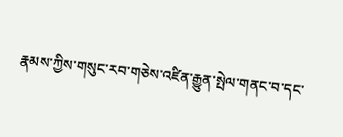རྣམས་ཀྱིས་གསུང་རབ་གཅེས་འཛིན་རྒྱུན་སྤེལ་གནང་བ་དང་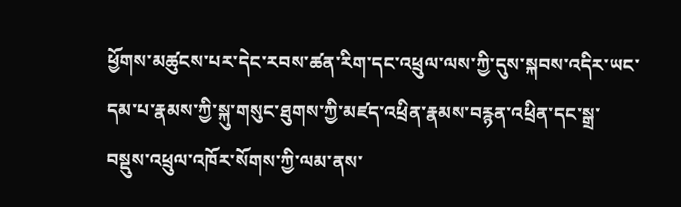ཕྱོགས་མཚུངས་པར་དེང་རབས་ཚན་རིག་དང་འཕྲུལ་ལས་ཀྱི་དུས་སྐབས་འདིར་ཡང་དམ་པ་རྣམས་ཀྱི་སྐུ་གསུང་ཐུགས་ཀྱི་མཛད་འཕྲིན་རྣམས་བརྙན་འཕྲིན་དང་སྒྲ་བསྡུས་འཕྲུལ་འཁོར་སོགས་ཀྱི་ལམ་ནས་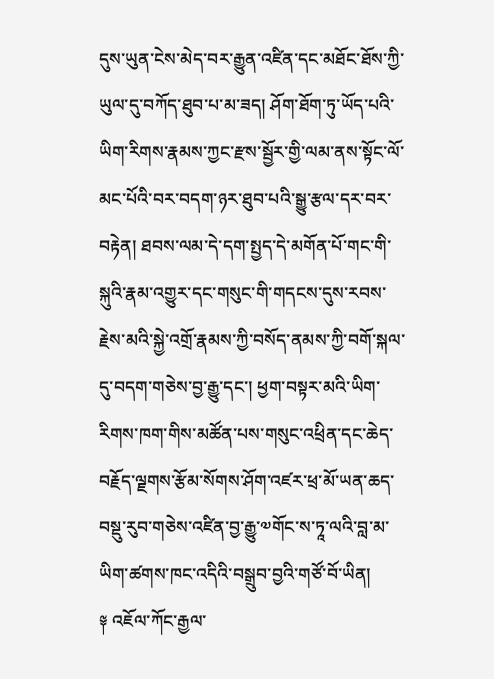དུས་ཡུན་ངེས་མེད་བར་རྒྱུན་འཛིན་དང་མཐོང་ཐོས་ཀྱི་ཡུལ་དུ་བཀོད་ཐུབ་པ་མ་ཟད། ཤོག་ཐོག་ཏུ་ཡོད་པའི་ཡིག་རིགས་རྣམས་ཀྱང་རྫས་སྦྱོར་གྱི་ལམ་ནས་སྟོང་ལོ་མང་པོའི་བར་བདག་ཉར་ཐུབ་པའི་སྒྱུ་རྩལ་དར་བར་བརྟེན། ཐབས་ལམ་དེ་དག་སྤྱད་དེ་མགོན་པོ་གང་གི་སྐུའི་རྣམ་འགྱུར་དང་གསུང་གི་གདངས་དུས་རབས་རྗེས་མའི་སྐྱེ་འགྲོ་རྣམས་ཀྱི་བསོད་ནམས་ཀྱི་བགོ་སྐལ་དུ་བདག་གཅེས་བྱ་རྒྱུ་དང་། ཕྱག་བསྟར་མའི་ཡིག་རིགས་ཁག་གིས་མཚོན་པས་གསུང་འཕྲིན་དང་ཆེད་བརྗོད་ལྗགས་རྩོམ་སོགས་ཤོག་འཛར་ཕྲ་མོ་ཡན་ཆད་བསྡུ་རུབ་གཅེས་འཛིན་བྱ་རྒྱུ་༧གོང་ས་ཏཱ་ལའི་བླ་མ་ཡིག་ཚགས་ཁང་འདིའི་བསྒྲུབ་བྱའི་གཙོ་བོ་ཡིན།
༈ འཇོལ་ཀོང་རྒྱལ་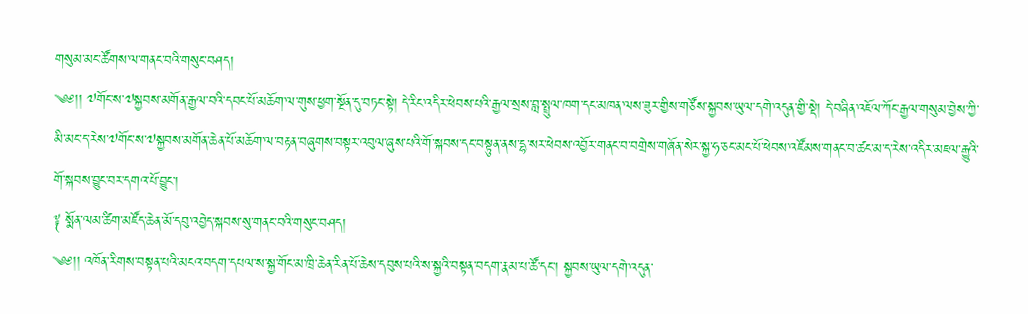གསུམ་མང་ཚོགས་ལ་གནང་བའི་གསུང་བཤད།
༄༅།། ༧གོང་ས་༧སྐྱབས་མགོན་རྒྱལ་བའི་དབང་པོ་མཆོག་ལ་གུས་ཕྱག་སྔོན་དུ་བཏང་སྟེ། དེ་རིང་འདིར་ཕེབས་པའི་རྒྱལ་སྲས་བླ་སྤྲུལ་ཁག་དང་མཁན་ལས་ཟུར་གྱིས་གཙོས་སྐྱབས་ཡུལ་དགེ་འདུན་གྱི་སྡེ། དེ་བཞིན་འཇོལ་ཀོང་རྒྱལ་གསུམ་བྱེས་ཀྱི་མི་མང་ད་རེས་༧གོང་ས་༧སྐྱབས་མགོན་ཆེན་པོ་མཆོག་ལ་བརྟན་བཞུགས་བསྟར་འབུལ་ཞུས་པའི་གོ་སྐབས་དང་བསྟུན་ནས་དྷ་སར་ཕེབས་འབྱོར་གནང་བ་བགྲེས་གཞོན་སེར་སྐྱ་ཧ་ཅང་མང་པོ་ཕེབས་འཛོམས་གནང་བ་ཚང་མ་ད་རེས་འདིར་མཇལ་རྒྱུའི་གོ་སྐབས་བྱུང་བར་དགའ་པོ་བྱུང་།
༈ སྨོན་ལམ་ཚིག་མཛོད་ཆེན་མོ་དབུ་འབྱེད་སྐབས་སུ་གནང་བའི་གསུང་བཤད།
༄༅།། འཁོན་རིགས་བསྟན་པའི་མངའ་བདག་དཔལ་ས་སྐྱ་གོང་མ་ཁྲི་ཆེན་རིན་པོ་ཆེས་དབུས་པའི་ས་སྐྱའི་བསྟན་བདག་རྣམ་པ་ཚོ་དང་། སྐྱབས་ཡུལ་དགེ་འདུན་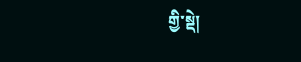གྱི་སྡེ།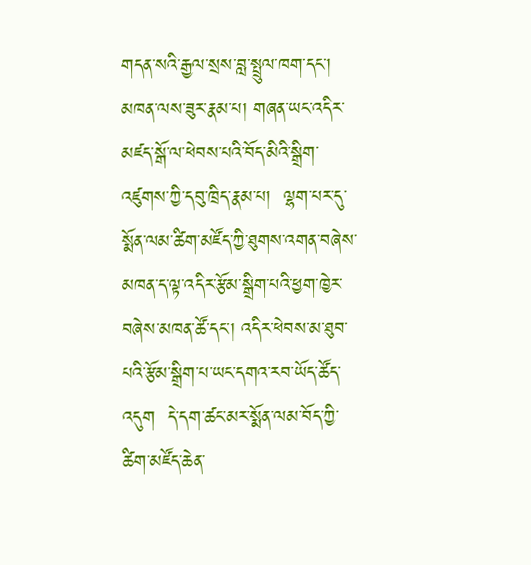གདན་སའི་རྒྱལ་སྲས་བླ་སྤྲུལ་ཁག་དང་། མཁན་ལས་ཟུར་རྣམ་པ། གཞན་ཡང་འདིར་མཛད་སྒོ་ལ་ཕེབས་པའི་བོད་མིའི་སྒྲིག་འཛུགས་ཀྱི་དབུ་ཁྲིད་རྣམ་པ།  ལྷག་པར་དུ་སྨོན་ལམ་ཚིག་མཛོད་ཀྱི་ཐུགས་འགན་བཞེས་མཁན་ད་ལྟ་འདིར་རྩོམ་སྒྲིག་པའི་ཕྱག་ཁྱེར་བཞེས་མཁན་ཚོ་དང་། འདིར་ཕེབས་མ་ཐུབ་པའི་རྩོམ་སྒྲིག་པ་ཡང་དགའ་རབ་ཡོད་ཚོད་འདུག  དེ་དག་ཚང་མར་སྨོན་ལམ་བོད་ཀྱི་ཚིག་མཛོད་ཆེན་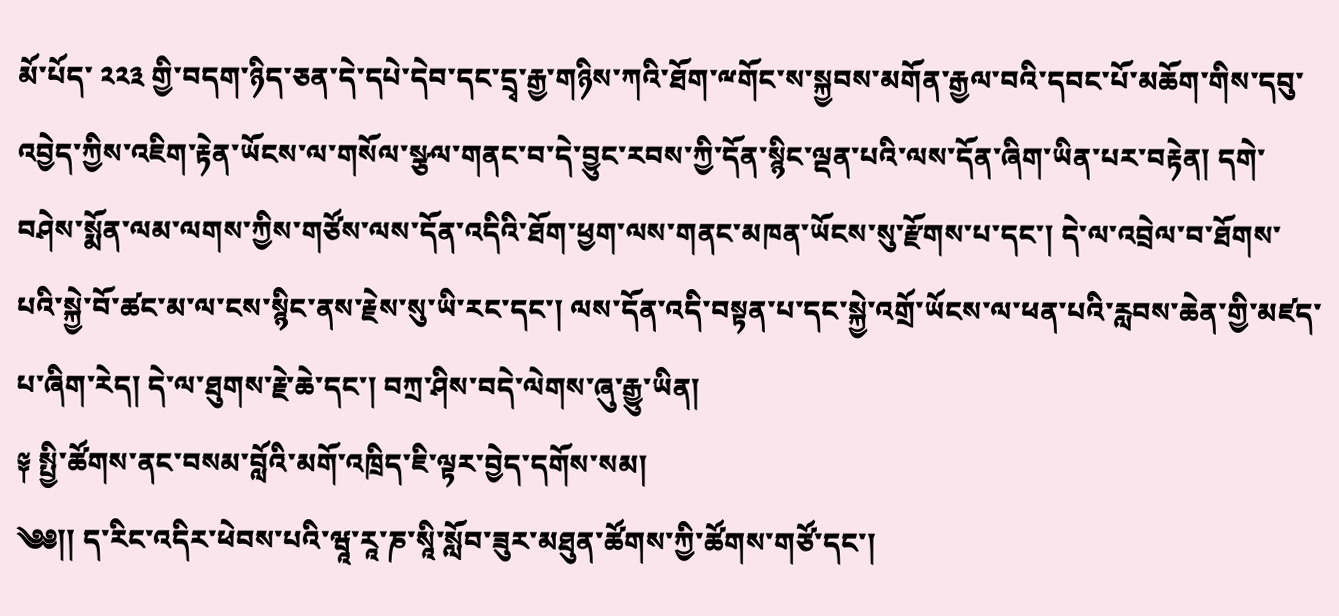མོ་པོད་ ༢༢༣ གྱི་བདག་ཉིད་ཅན་དེ་དཔེ་དེབ་དང་དྲྭ་རྒྱ་གཉིས་ཀའི་ཐོག་ྋགོང་ས་སྐྱབས་མགོན་རྒྱལ་བའི་དབང་པོ་མཆོག་གིས་དབུ་འབྱེད་ཀྱིས་འཇིག་རྟེན་ཡོངས་ལ་གསོལ་སྩལ་གནང་བ་དེ་བྱུང་རབས་ཀྱི་དོན་སྙིང་ལྡན་པའི་ལས་དོན་ཞིག་ཡིན་པར་བརྟེན། དགེ་བཤེས་སྨོན་ལམ་ལགས་ཀྱིས་གཙོས་ལས་དོན་འདིའི་ཐོག་ཕྱག་ལས་གནང་མཁན་ཡོངས་སུ་རྫོགས་པ་དང་། དེ་ལ་འབྲེལ་བ་ཐོགས་པའི་སྐྱེ་བོ་ཚང་མ་ལ་ངས་སྙིང་ནས་རྗེས་སུ་ཡི་རང་དང་། ལས་དོན་འདི་བསྟན་པ་དང་སྐྱེ་འགྲོ་ཡོངས་ལ་ཕན་པའི་རླབས་ཆེན་གྱི་མཛད་པ་ཞིག་རེད། དེ་ལ་ཐུགས་རྗེ་ཆེ་དང་། བཀྲ་ཤིས་བདེ་ལེགས་ཞུ་རྒྱུ་ཡིན།
༈ སྤྱི་ཚོགས་ནང་བསམ་བློའི་མགོ་འཁྲིད་ཇི་ལྟར་བྱེད་དགོས་སམ།
༄༅།། ད་རིང་འདིར་ཕེབས་པའི་ཝཱ་རཱ་ཎ་སཱི་སློབ་ཟུར་མཐུན་ཚོགས་ཀྱི་ཚོགས་གཙོ་དང་།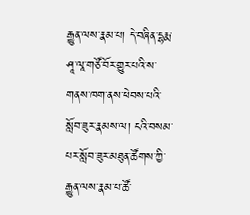རྒྱུན་ལས་རྣམ་པ། དེ་བཞིན་དྷརྨ་ཤཱ་ལཱ་གཙོ་བོར་གྱུར་པའི་ས་གནས་ཁག་ནས་ཕེབས་པའི་སློབ་ཟུར་རྣམས་ལ། ངའི་བསམ་པར་སློབ་ཟུར་མཐུན་ཚོགས་ཀྱི་རྒྱུན་ལས་རྣམ་པ་ཚོ་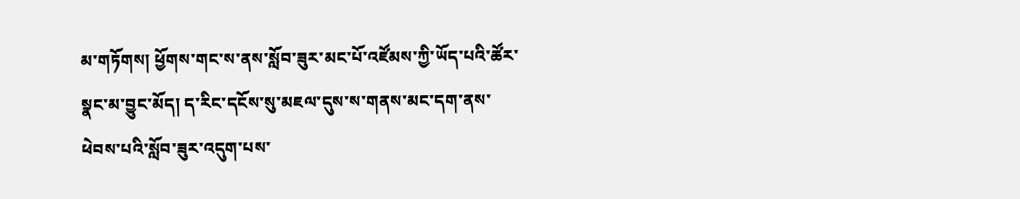མ་གཏོགས། ཕྱོགས་གང་ས་ནས་སློབ་ཟུར་མང་པོ་འཛོམས་ཀྱི་ཡོད་པའི་ཚོར་སྣང་མ་བྱུང་མོད། ད་རིང་དངོས་སུ་མཇལ་དུས་ས་གནས་མང་དག་ནས་ཕེབས་པའི་སློབ་ཟུར་འདུག་པས་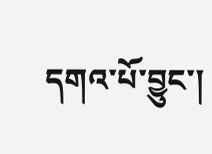དགའ་པོ་བྱུང་།